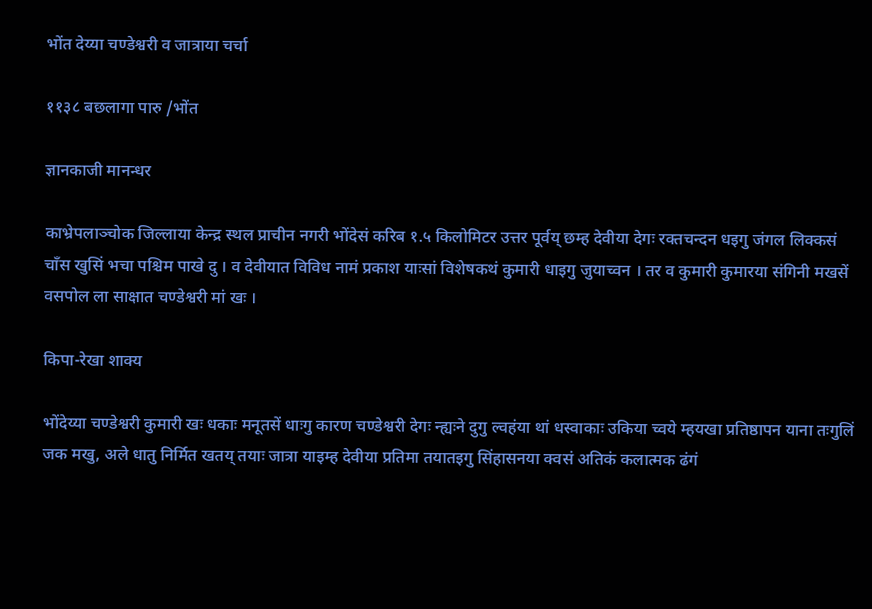भोंत देय्या चण्डेश्वरी व जात्राया चर्चा

११३८ बछलागा पारु /भोंत

ज्ञानकाजी मानन्धर

काभ्रेपलाञ्चोक जिल्लाया केन्द्र स्थल प्राचीन नगरी भोंदेसं करिब १.५ किलोमिटर उत्तर पूर्वय् छम्ह देवीया देगः रक्तचन्दन धइगु जंगल लिक्कसं चाँस खुसिं भचा पश्चिम पाखे दु । व देवीयात विविध नामं प्रकाश याःसां विशेषकथं कुमारी धाइगु जुयाच्वन । तर व कुमारी कुमारया संगिनी मखसें वसपोल ला साक्षात चण्डेश्वरी मां खः ।

किपा-रेखा शाक्य

भोंदेय्या चण्डेश्वरी कुमारी खः धकाः मनूतसें धाःगु कारण चण्डेश्वरी देगः न्ह्यःने दुगु ल्वहंया थां धस्वाकाः उकिया च्वये म्हयखा प्रतिष्ठापन याना तःगुलिं जक मखु, अले धातु निर्मित खतय् तयाः जात्रा याइम्ह देवीया प्रतिमा तयातइगु सिंहासनया क्वसं अतिकं कलात्मक ढंगं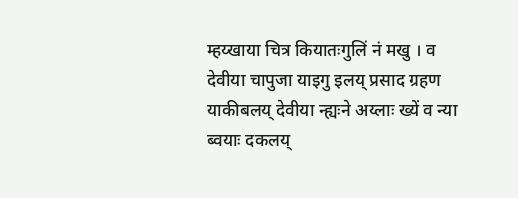म्हय्खाया चित्र कियातःगुलिं नं मखु । व देवीया चापुजा याइगु इलय् प्रसाद ग्रहण याकीबलय् देवीया न्ह्यःने अय्लाः ख्यें व न्या ब्वयाः दकलय्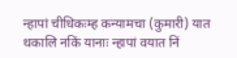न्हापां चीधिकःम्ह कन्यामचा (कुमारी) यात थकालि नकिं यानाः न्हापां वयात निं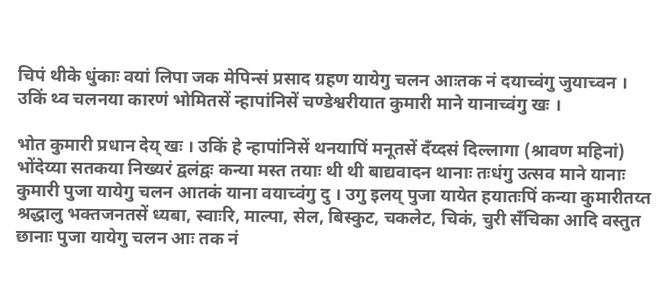चिपं थीके धुंकाः वयां लिपा जक मेपिन्सं प्रसाद ग्रहण यायेगु चलन आःतक नं दयाच्वंगु जुयाच्वन । उकिं थ्व चलनया कारणं भोमितसें न्हापांनिसें चण्डेश्वरीयात कुमारी माने यानाच्वंगु खः ।

भोत कुमारी प्रधान देय् खः । उकिं हे न्हापांनिसें थनयापिं मनूतसें दँय्दसं दिल्लागा (श्रावण महिनां) भोंदेय्या सतकया निख्यरं द्वलंद्वः कन्या मस्त तयाः थी थी बाद्यवादन थानाः तःधंगु उत्सव माने यानाः कुमारी पुजा यायेगु चलन आतकं याना वयाच्वंगु दु । उगु इलय् पुजा यायेत हयातःपिं कन्या कुमारीतय्त श्रद्धालु भक्तजनतसें ध्यबा, स्वाःरि, माल्पा, सेल, बिस्कुट, चकलेट, चिकं, चुरी सँचिका आदि वस्तुत छानाः पुजा यायेगु चलन आः तक नं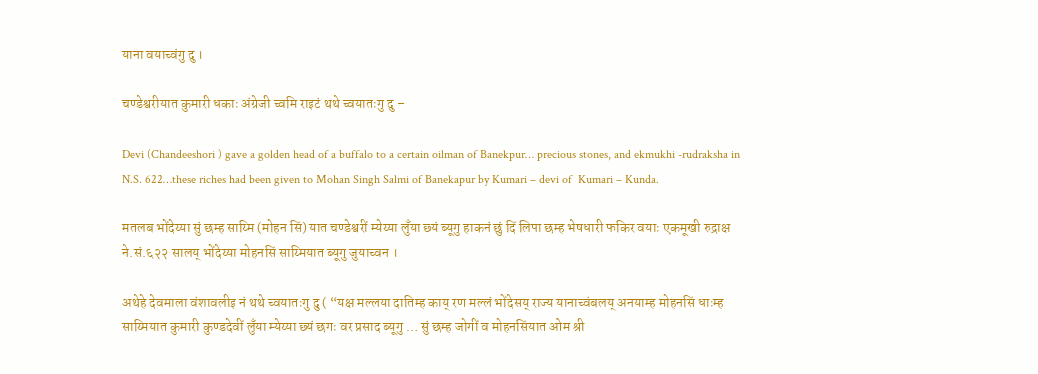याना वयाच्वंगु दु ।

चण्डेश्वरीयात कुमारी धकाः अंग्रेजी च्वमि राइटं थथे च्वयातःगु दु –

Devi (Chandeeshori ) gave a golden head of a buffalo to a certain oilman of Banekpur… precious stones, and ekmukhi -rudraksha in N.S. 622…these riches had been given to Mohan Singh Salmi of Banekapur by Kumari – devi of  Kumari – Kunda.

मतलब भोंदेय्या सुं छम्ह साय्मि (मोहन सिं) यात चण्डेश्वरीं म्येय्या लुँया छ्यं ब्यूगु हाकनं छुं दिं लिपा छम्ह भेषधारी फकिर वयाः एकमूखी रुद्राक्ष ने.सं.६२२ सालय् भोंदेय्या मोहनसिं साय्मियात ब्यूगु जुयाच्वन ।

अथेहे देवमाला वंशावलीइ नं थथे च्वयातःगु दु ( “यक्ष मल्लया दातिम्ह काय् रण मल्लं भोंदेसय् राज्य यानाच्वंबलय् अनयाम्ह मोहनसिं धाःम्ह साय्मियात कुमारी कुण्डदेवीं लुँया म्येय्या छ्यं छगः वर प्रसाद ब्यूगु … सुं छम्ह जोगीं व मोहनसिंयात ओम श्री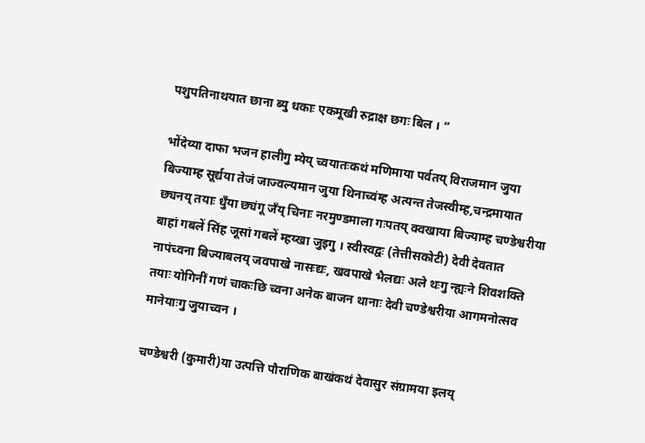पशुपतिनाथयात छाना ब्यु धकाः एकमूखी रुद्राक्ष छगः बिल । “

भोंदेय्या दाफा भजन हालीगु म्येय् च्वयातःकथं मणिमाया पर्वतय् विराजमान जुया बिज्याम्ह सूर्द्यया तेजं जाज्वल्यमान जुया थिनाच्वंम्ह अत्यन्त तेजस्वीम्ह,चन्द्रमायात छ्यनय् तयाः धुँया छ्यंगू जँय् चिनाः नरमुण्डमाला गःपतय् क्वखाया बिज्याम्ह चण्डेश्वरीया बाहां गबलें सिंह जूसां गबलें म्हय्खा जुइगु । स्वीस्वद्वः (तेत्तीसकोटी) देवी देवतात नापंच्वना बिज्याबलय् जवपाखे नासःद्यः, खवपाखे भैलद्यः अले थःगु न्ह्यःने शिवशक्ति तयाः योगिनीं गणं चाकःछि च्वना अनेक बाजन थानाः देवी चण्डेश्वरीया आगमनोत्सव मानेयाःगु जुयाच्वन ।

चण्डेश्वरी (कुमारी)या उत्पत्ति पौराणिक बाखंकथं देवासुर संग्रामया इलय्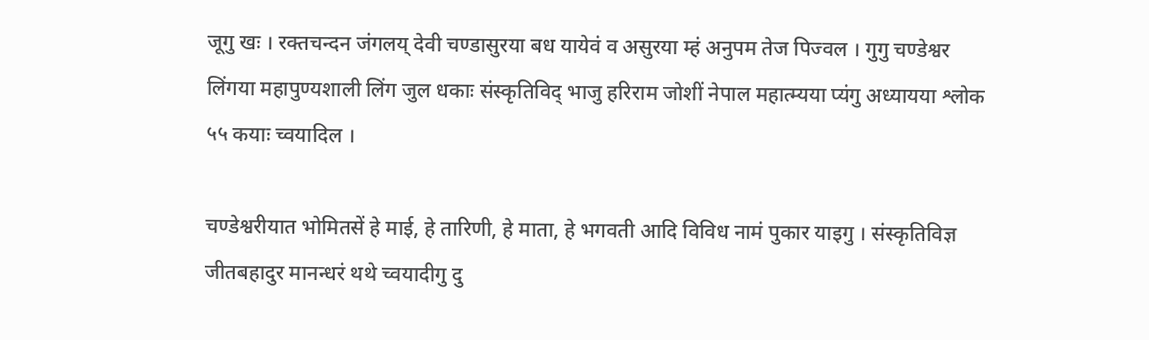जूगु खः । रक्तचन्दन जंगलय् देवी चण्डासुरया बध यायेवं व असुरया म्हं अनुपम तेज पिज्वल । गुगु चण्डेश्वर लिंगया महापुण्यशाली लिंग जुल धकाः संस्कृतिविद् भाजु हरिराम जोशीं नेपाल महात्म्यया प्यंगु अध्यायया श्लोक ५५ कयाः च्वयादिल ।

चण्डेश्वरीयात भोमितसें हे माई, हे तारिणी, हे माता, हे भगवती आदि विविध नामं पुकार याइगु । संस्कृतिविज्ञ जीतबहादुर मानन्धरं थथे च्वयादीगु दु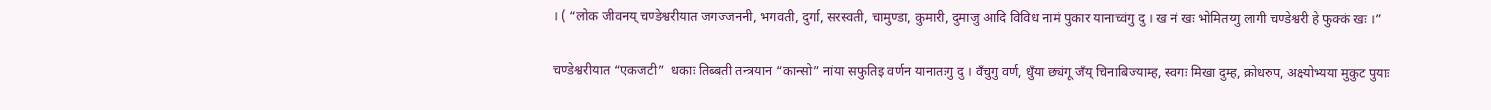। ( “लोक जीवनय् चण्डेश्वरीयात जगज्जननी, भगवती, दुर्गा, सरस्वती, चामुण्डा, कुमारी, दुमाजु आदि विविध नामं पुकार यानाच्वंगु दु । ख नं खः भोमितय्गु लागी चण्डेश्वरी हे फुक्कं खः ।”

चण्डेश्वरीयात “एकजटी”  धकाः तिब्बती तन्त्रयान “कान्सो” नांया सफुतिइ वर्णन यानातःगु दु । वँचुगु वर्ण, धुँया छ्यंगू जँय् चिनाबिज्याम्ह, स्वगः मिखा दुम्ह, क्रोधरुप, अक्ष्योभ्यया मुकुट पुयाः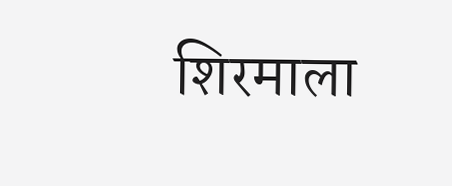शिरमाला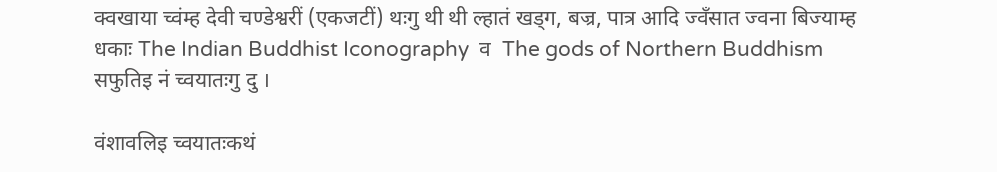क्वखाया च्वंम्ह देवी चण्डेश्वरीं (एकजटीं) थःगु थी थी ल्हातं खड्ग, बज्र, पात्र आदि ज्वँसात ज्वना बिज्याम्ह धकाः The Indian Buddhist Iconography  व  The gods of Northern Buddhism सफुतिइ नं च्वयातःगु दु ।

वंशावलिइ च्वयातःकथं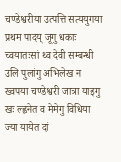चण्डेश्वरीया उत्पत्ति सत्ययुगया प्रथम पादय् जूगु धकाः च्वयातःसां थ्व देवी सम्बन्धी उलि पुलांगु अभिलेख न ख्वपया चण्डेश्वरी जात्रा याइगु खः ल्ह्वनेत व मेमेगु विधिया ज्या यायेत दां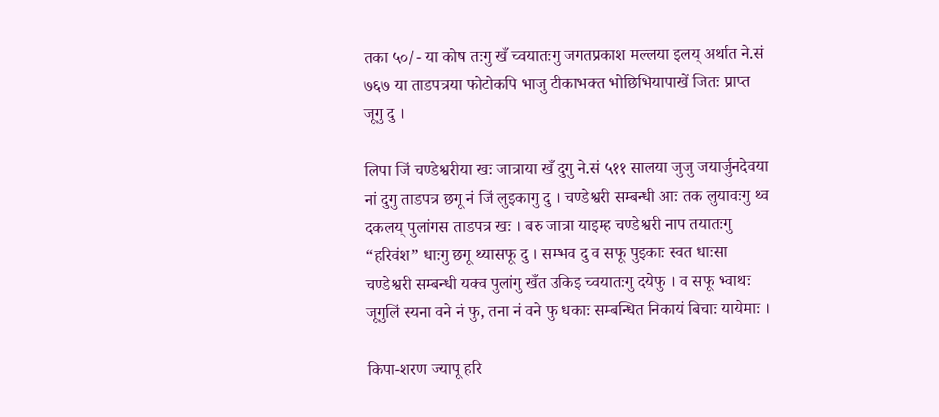तका ५०/- या कोष तःगु खँ च्वयातःगु जगतप्रकाश मल्लया इलय् अर्थात ने.सं ७६७ या ताडपत्रया फोटोकपि भाजु टीकाभक्त भोछिभियापाखें जितः प्राप्त जूगु दु ।

लिपा जिं चण्डेश्वरीया खः जात्राया खँ दुगु ने.सं ५११ सालया जुजु जयार्जुनदेवया नां दुगु ताडपत्र छगू नं जिं लुइकागु दु । चण्डेश्वरी सम्बन्धी आः तक लुयावःगु थ्व दकलय् पुलांगस ताडपत्र खः । बरु जात्रा याइम्ह चण्डेश्वरी नाप तयातःगु “हरिवंश” धाःगु छगू थ्यासफू दु । सम्भव दु व सफू पुइकाः स्वत धाःसा चण्डेश्वरी सम्बन्धी यक्व पुलांगु खँत उकिइ च्वयातःगु दयेफु । व सफू भ्वाथः जूगुलिं स्यना वने नं फु, तना नं वने फु धकाः सम्बन्धित निकायं बिचाः यायेमाः ।

किपा-शरण ज्यापू हरि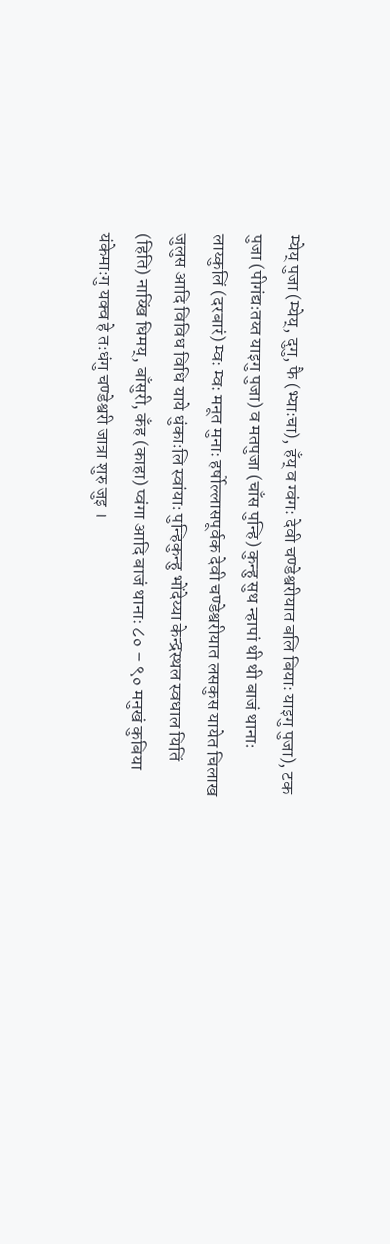म्येय् पुजा (म्येय्, दुगु, फै (भ्याःचा), हँय् व ग्वंगः देवी चण्डेश्वरीयात बलि बियाः याइगु पुजा), टक पुजा (पीगंद्यःतय्त याइगु पुजा) व मतपुजा (चाँस पुन्हि) कुन्हु सुथ न्हापां थी थी बाजं थानाः लाय्कुलिं (दरबारं) म्वः म्वः मनूत मुनाः हर्षोल्लासपूर्वक देवी चण्डेश्वरीयात लसकुस यायेत चिलाख जुलुस आदि विविध विधि याये धुंकाःलि स्वांयाः पुन्हिकुन्हु भोंदेय्या केन्द्रस्थल स्वधाल यितिं (हिति) नाय्खिं धिमय्, बाँसुरी, कँह (काहा) प्वंगा आदि बाजं थानाः ८० – ९० मनुखं कुबिया यंकेमाःगु यक्व हे तःधंगु चण्डेश्वरी जात्रा शुरु जुइ ।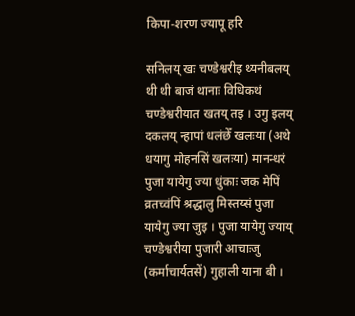किपा-शरण ज्यापू हरि

सनिलय् खः चण्डेश्वरीइ थ्यनीबलय् थी थी बाजं थानाः विधिकथं चण्डेश्वरीयात खतय् तइ । उगु इलय् दकलय् न्हापां धलंछेँ खलःया (अथे धयागु मोहनसिं खलःया) मानन्धरं पुजा यायेगु ज्या धुंकाः जक मेपिं व्रतच्वंपिं श्रद्धालु मिस्तय्सं पुजा यायेगु ज्या जुइ । पुजा यायेगु ज्याय् चण्डेश्वरीया पुजारी आचाःजु (कर्माचार्यतसें) गुहाली याना बी ।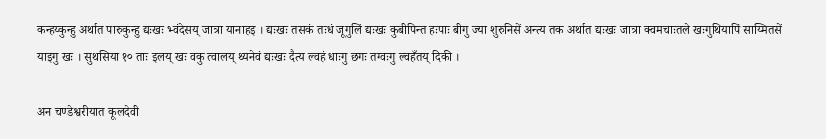कन्हय्कुन्हु अर्थात पारुकुन्हु द्यःखः भ्वंदेसय् जात्रा यानाहइ । द्यःखः तसकं तःधं जूगुलिं द्यःखः कुबीपिन्त हःपाः बीगु ज्या शुरुनिसें अन्त्य तक अर्थात द्यःखः जात्रा क्वमचाःतले खःगुथियापिं साय्मितसें याइगु खः । सुथसिया १० ताः इलय् खः वकु त्वालय् थ्यनेवं द्यःखः दैत्य ल्वहं धाःगु छगः तग्वःगु ल्वहँतय् दिकी ।

अन चण्डेश्वरीयात कूलदेवी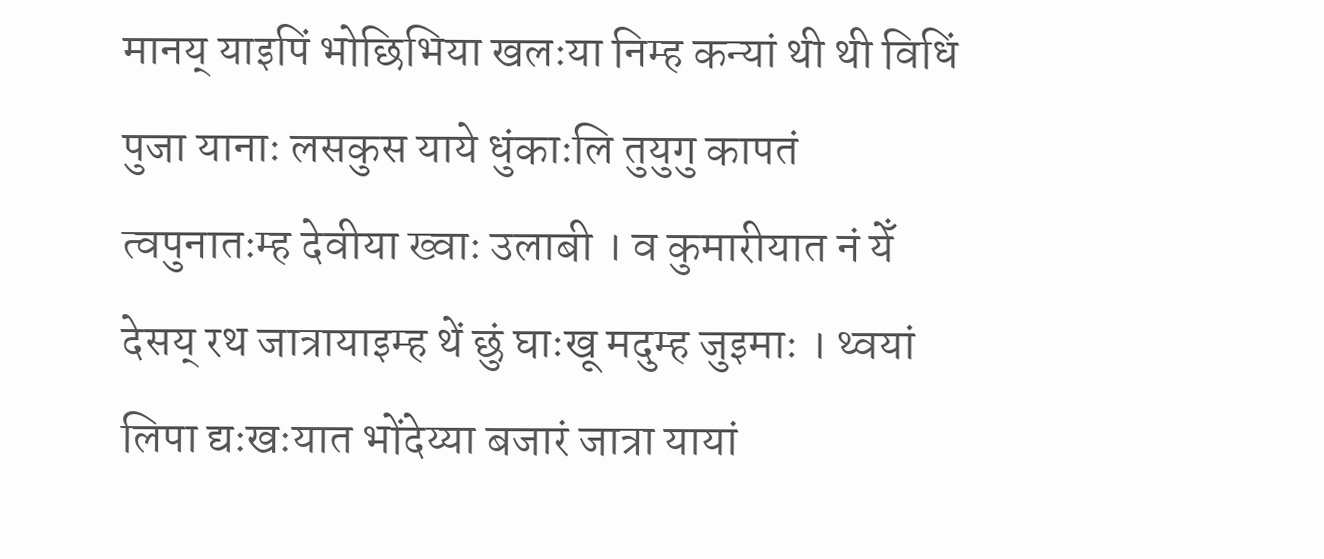मानय् याइपिं भोछिभिया खलःया निम्ह कन्यां थी थी विधिं पुजा यानाः लसकुस याये धुंकाःलि तुयुगु कापतं त्वपुनातःम्ह देवीया ख्वाः उलाबी । व कुमारीयात नं येँ देसय् रथ जात्रायाइम्ह थें छुं घाःखू मदुम्ह जुइमाः । थ्वयां लिपा द्यःखःयात भोंदेय्या बजारं जात्रा यायां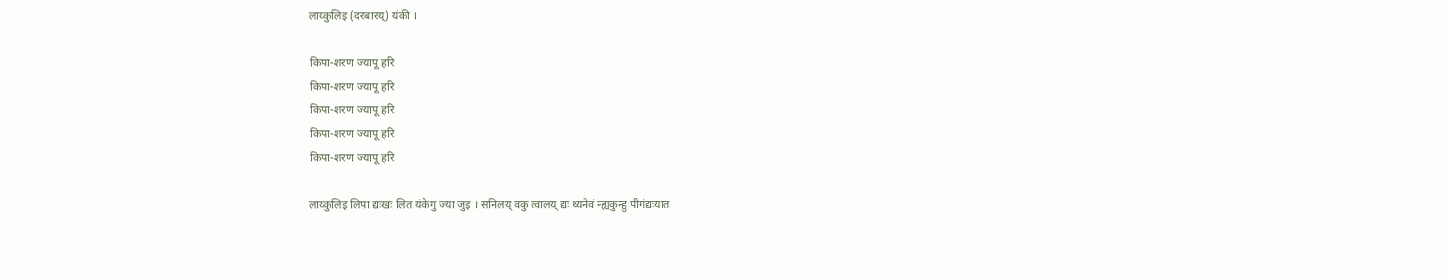लाय्कुलिइ (दरबारय्) यंकी ।

किपा-शरण ज्यापू हरि
किपा-शरण ज्यापू हरि
किपा-शरण ज्यापू हरि
किपा-शरण ज्यापू हरि
किपा-शरण ज्यापू हरि

लाय्कुलिइ लिपा द्यःखः लित यंकेगु ज्या जुइ । सनिलय् वकु त्वालय् द्यः थ्यनेवं न्ह्यकुन्हु पीगंद्यःयात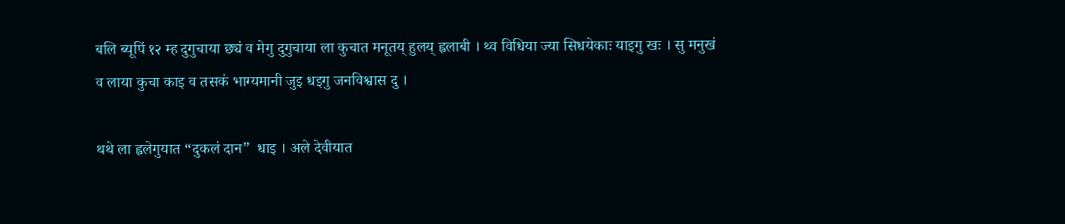बलि ब्यूपिं १२ म्ह दुगुचाया छ्यं व मेगु दुगुचाया ला कुचात मनूतय् हुलय् ह्वलाबी । थ्व विधिया ज्या सिधयेकाः याइगु खः । सु मनुखं व लाया कुचा काइ व तसकं भाग्यमानी जुइ धइगु जनविश्वास दु ।

थथे ला ह्वलेगुयात “दुकलं दान”  धाइ । अले देवीयात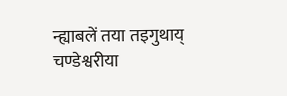न्ह्याबलें तया तइगुथाय् चण्डेश्वरीया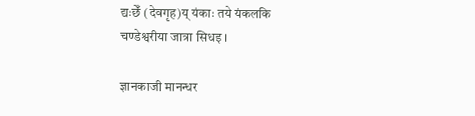द्यःछेँ (देवगृह)य् यंकाः तये यंकलकि चण्डेश्वरीया जात्रा सिधइ ।

ज्ञानकाजी मानन्धर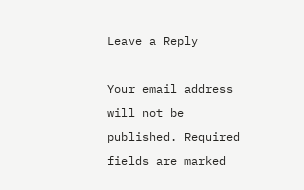Leave a Reply

Your email address will not be published. Required fields are marked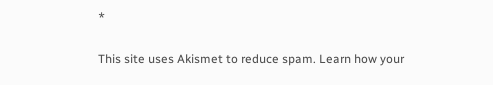*

This site uses Akismet to reduce spam. Learn how your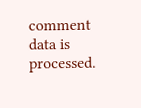comment data is processed.